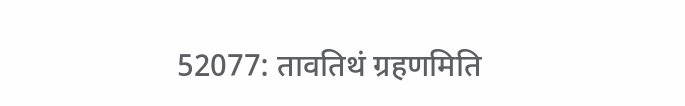52077: तावतिथं ग्रहणमिति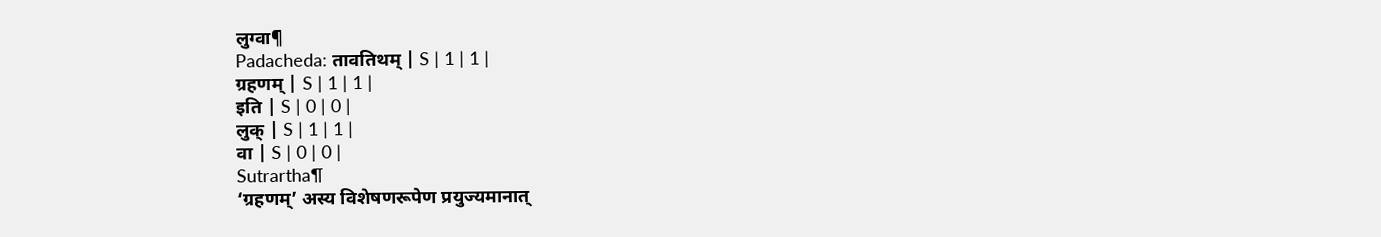लुग्वा¶
Padacheda: तावतिथम् | S | 1 | 1 |
ग्रहणम् | S | 1 | 1 |
इति | S | 0 | 0 |
लुक् | S | 1 | 1 |
वा | S | 0 | 0 |
Sutrartha¶
‘ग्रहणम्’ अस्य विशेषणरूपेण प्रयुज्यमानात्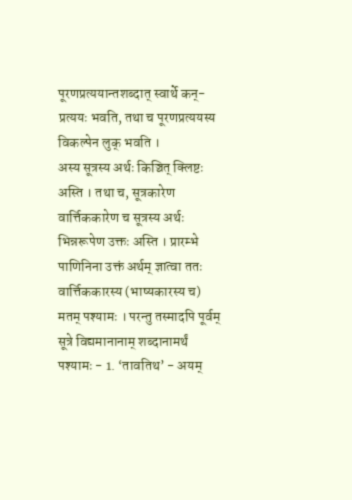पूरणप्रत्ययान्तशब्दात् स्वार्थे कन्-प्रत्ययः भवति, तथा च पूरणप्रत्ययस्य विकल्पेन लुक् भवति ।
अस्य सूत्रस्य अर्थः किञ्चित् क्लिष्टः अस्ति । तथा च, सूत्रकारेण वार्त्तिककारेण च सूत्रस्य अर्थः भिन्नरूपेण उक्तः अस्ति । प्रारम्भे पाणिनिना उक्तं अर्थम् ज्ञात्वा ततः वार्त्तिककारस्य (भाष्यकारस्य च) मतम् पश्यामः । परन्तु तस्मादपि पूर्वम् सूत्रे विद्यमानानाम् शब्दानामर्थं पश्यामः - 1. ‘तावतिथ’ - अयम्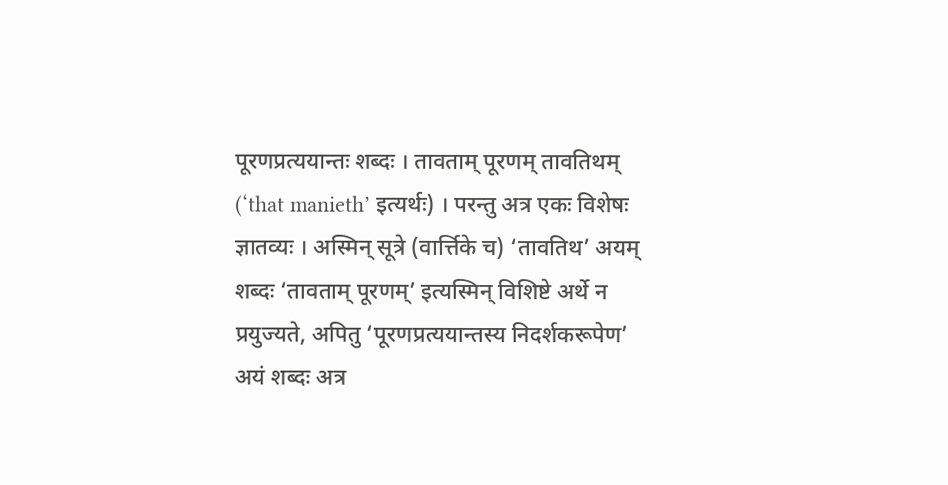पूरणप्रत्ययान्तः शब्दः । तावताम् पूरणम् तावतिथम् (‘that manieth’ इत्यर्थः) । परन्तु अत्र एकः विशेषः ज्ञातव्यः । अस्मिन् सूत्रे (वार्त्तिके च) ‘तावतिथ’ अयम् शब्दः ‘तावताम् पूरणम्’ इत्यस्मिन् विशिष्टे अर्थे न प्रयुज्यते, अपितु ‘पूरणप्रत्ययान्तस्य निदर्शकरूपेण’ अयं शब्दः अत्र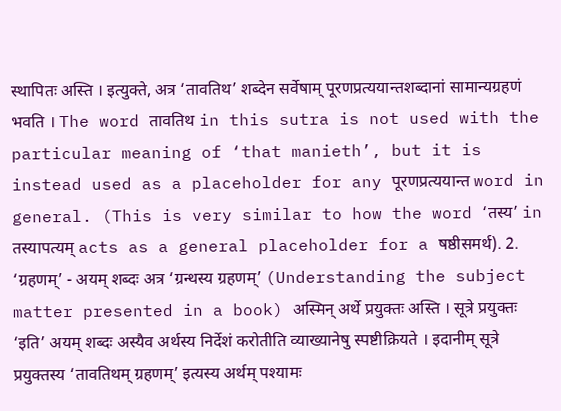स्थापितः अस्ति । इत्युक्ते, अत्र ‘तावतिथ’ शब्देन सर्वेषाम् पूरणप्रत्ययान्तशब्दानां सामान्यग्रहणं भवति । The word तावतिथ in this sutra is not used with the particular meaning of ‘that manieth’, but it is instead used as a placeholder for any पूरणप्रत्ययान्त word in general. (This is very similar to how the word ‘तस्य’ in तस्यापत्यम् acts as a general placeholder for a षष्ठीसमर्थ). 2. ‘ग्रहणम्’ - अयम् शब्दः अत्र ‘ग्रन्थस्य ग्रहणम्’ (Understanding the subject matter presented in a book) अस्मिन् अर्थे प्रयुक्तः अस्ति । सूत्रे प्रयुक्तः ‘इति’ अयम् शब्दः अस्यैव अर्थस्य निर्देशं करोतीति व्याख्यानेषु स्पष्टीक्रियते । इदानीम् सूत्रे प्रयुक्तस्य ‘तावतिथम् ग्रहणम्’ इत्यस्य अर्थम् पश्यामः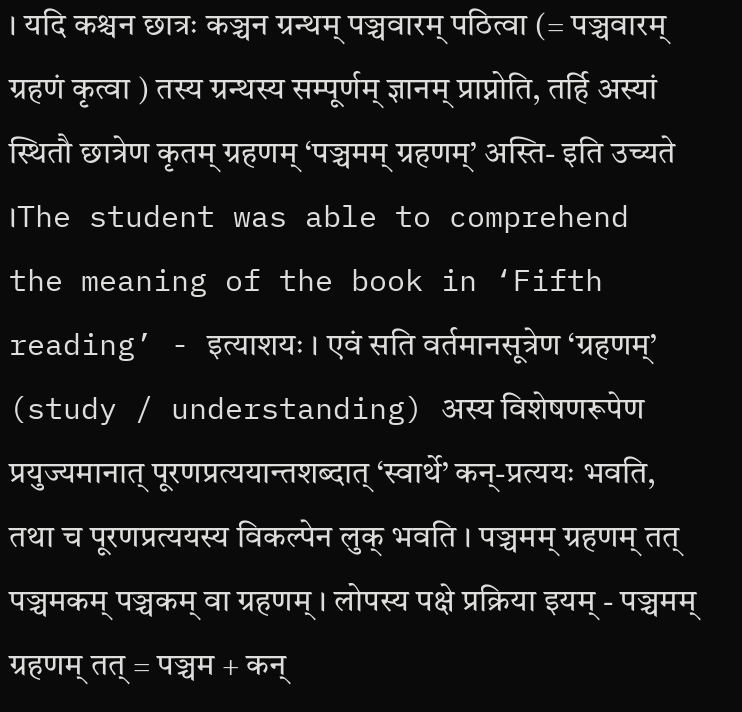। यदि कश्चन छात्रः कञ्चन ग्रन्थम् पञ्चवारम् पठित्वा (= पञ्चवारम् ग्रहणं कृत्वा ) तस्य ग्रन्थस्य सम्पूर्णम् ज्ञानम् प्राप्नोति, तर्हि अस्यां स्थितौ छात्रेण कृतम् ग्रहणम् ‘पञ्चमम् ग्रहणम्’ अस्ति- इति उच्यते ।The student was able to comprehend the meaning of the book in ‘Fifth reading’ - इत्याशयः । एवं सति वर्तमानसूत्रेण ‘ग्रहणम्’ (study / understanding) अस्य विशेषणरूपेण प्रयुज्यमानात् पूरणप्रत्ययान्तशब्दात् ‘स्वार्थे’ कन्-प्रत्ययः भवति, तथा च पूरणप्रत्ययस्य विकल्पेन लुक् भवति । पञ्चमम् ग्रहणम् तत् पञ्चमकम् पञ्चकम् वा ग्रहणम् । लोपस्य पक्षे प्रक्रिया इयम् - पञ्चमम् ग्रहणम् तत् = पञ्चम + कन्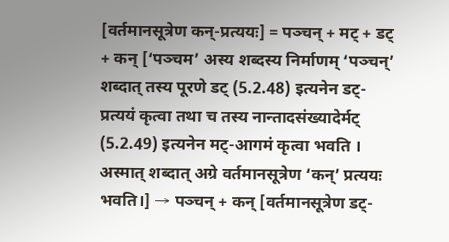[वर्तमानसूत्रेण कन्-प्रत्ययः] = पञ्चन् + मट् + डट् + कन् [‘पञ्चम’ अस्य शब्दस्य निर्माणम् ‘पञ्चन्’ शब्दात् तस्य पूरणे डट् (5.2.48) इत्यनेन डट्-प्रत्ययं कृत्वा तथा च तस्य नान्तादसंख्यादेर्मट् (5.2.49) इत्यनेन मट्-आगमं कृत्वा भवति । अस्मात् शब्दात् अग्रे वर्तमानसूत्रेण ‘कन्’ प्रत्ययः भवति।] → पञ्चन् + कन् [वर्तमानसूत्रेण डट्-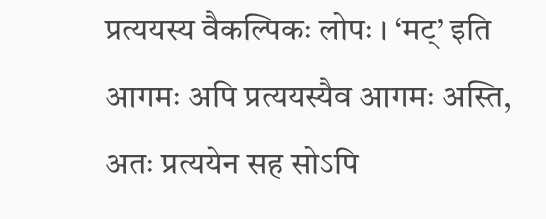प्रत्ययस्य वैकल्पिकः लोपः । ‘मट्’ इति आगमः अपि प्रत्ययस्यैव आगमः अस्ति, अतः प्रत्ययेन सह सोऽपि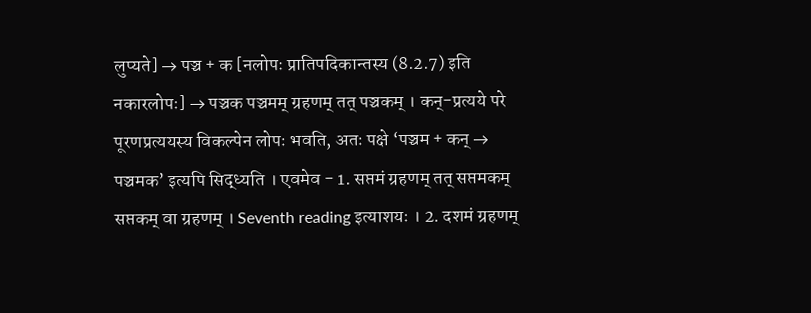लुप्यते] → पञ्च + क [नलोपः प्रातिपदिकान्तस्य (8.2.7) इति नकारलोपः] → पञ्चक पञ्चमम् ग्रहणम् तत् पञ्चकम् । कन्-प्रत्यये परे पूरणप्रत्ययस्य विकल्पेन लोपः भवति, अतः पक्षे ‘पञ्चम + कन् → पञ्चमक’ इत्यपि सिद्ध्यति । एवमेव - 1. सप्तमं ग्रहणम् तत् सप्तमकम् सप्तकम् वा ग्रहणम् । Seventh reading इत्याशयः । 2. दशमं ग्रहणम्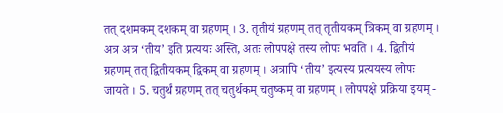तत् दशमकम् दशकम् वा ग्रहणम् । 3. तृतीयं ग्रहणम् तत् तृतीयकम् त्रिकम् वा ग्रहणम् । अत्र अत्र ‘तीय’ इति प्रत्ययः अस्ति, अतः लोपपक्षे तस्य लोपः भवति । 4. द्वितीयं ग्रहणम् तत् द्वितीयकम् द्विकम् वा ग्रहणम् । अत्रापि ‘तीय’ इत्यस्य प्रत्ययस्य लोपः जायते । 5. चतुर्थं ग्रहणम् तत् चतुर्थकम् चतुष्कम् वा ग्रहणम् । लोपपक्षे प्रक्रिया इयम् -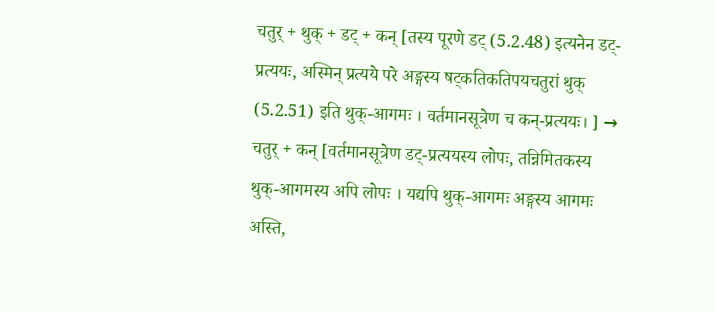चतुर् + थुक् + डट् + कन् [तस्य पूरणे डट् (5.2.48) इत्यनेन डट्-प्रत्ययः, अस्मिन् प्रत्यये परे अङ्गस्य षट्कतिकतिपयचतुरां थुक् (5.2.51) इति थुक्-आगमः । वर्तमानसूत्रेण च कन्-प्रत्ययः। ] → चतुर् + कन् [वर्तमानसूत्रेण डट्-प्रत्ययस्य लोपः, तन्निमितकस्य थुक्-आगमस्य अपि लोपः । यद्यपि थुक्-आगमः अङ्गस्य आगमः अस्ति,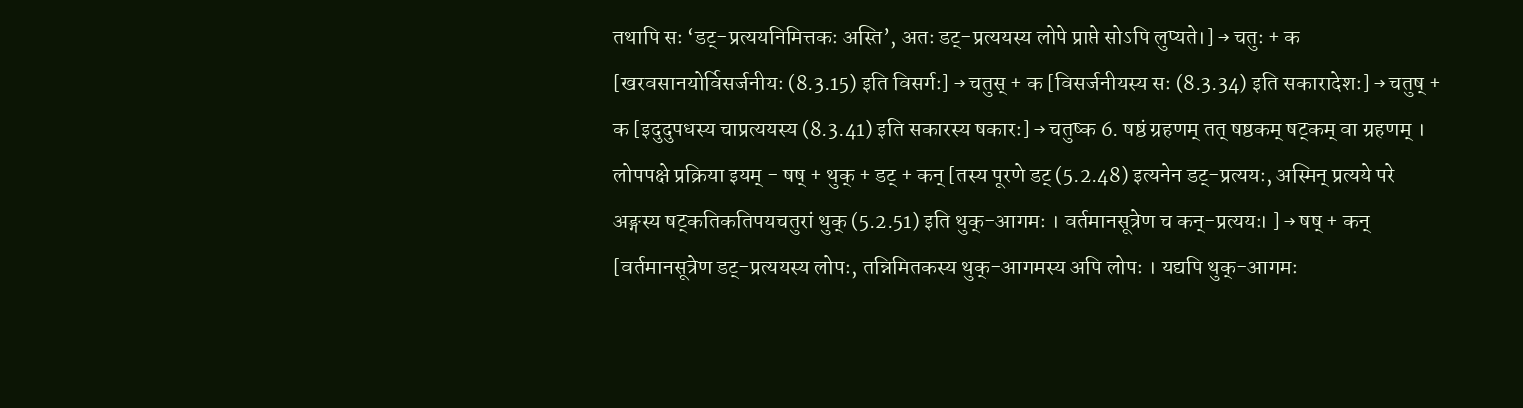तथापि सः ‘डट्-प्रत्ययनिमित्तकः अस्ति’, अतः डट्-प्रत्ययस्य लोपे प्राप्ते सोऽपि लुप्यते।] → चतुः + क [खरवसानयोर्विसर्जनीयः (8.3.15) इति विसर्गः] → चतुस् + क [विसर्जनीयस्य सः (8.3.34) इति सकारादेशः] → चतुष् + क [इदुदुपधस्य चाप्रत्ययस्य (8.3.41) इति सकारस्य षकारः] → चतुष्क 6. षष्ठं ग्रहणम् तत् षष्ठकम् षट्कम् वा ग्रहणम् । लोपपक्षे प्रक्रिया इयम् - षष् + थुक् + डट् + कन् [तस्य पूरणे डट् (5.2.48) इत्यनेन डट्-प्रत्ययः, अस्मिन् प्रत्यये परे अङ्गस्य षट्कतिकतिपयचतुरां थुक् (5.2.51) इति थुक्-आगमः । वर्तमानसूत्रेण च कन्-प्रत्ययः। ] → षष् + कन् [वर्तमानसूत्रेण डट्-प्रत्ययस्य लोपः, तन्निमितकस्य थुक्-आगमस्य अपि लोपः । यद्यपि थुक्-आगमः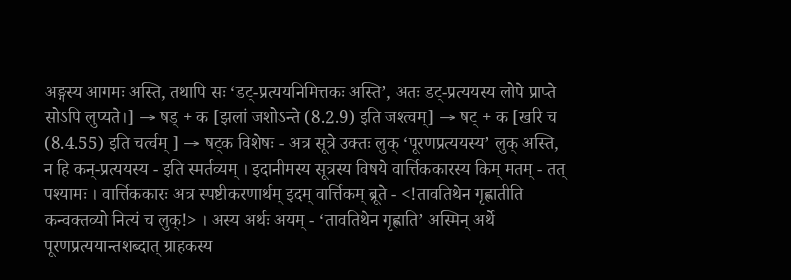अङ्गस्य आगमः अस्ति, तथापि सः ‘डट्-प्रत्ययनिमित्तकः अस्ति’, अतः डट्-प्रत्ययस्य लोपे प्राप्ते सोऽपि लुप्यते।] → षड् + क [झलां जशोऽन्ते (8.2.9) इति जश्त्वम्] → षट् + क [खरि च (8.4.55) इति चर्त्वम् ] → षट्क विशेषः - अत्र सूत्रे उक्तः लुक् ‘पूरणप्रत्ययस्य’ लुक् अस्ति, न हि कन्-प्रत्ययस्य - इति स्मर्तव्यम् । इदानीमस्य सूत्रस्य विषये वार्त्तिककारस्य किम् मतम् - तत् पश्यामः । वार्त्तिककारः अत्र स्पष्टीकरणार्थम् इदम् वार्त्तिकम् ब्रूते - <!तावतिथेन गृह्णातीति कन्वक्तव्यो नित्यं च लुक्!> । अस्य अर्थः अयम् - ‘तावतिथेन गृह्णाति’ अस्मिन् अर्थे पूरणप्रत्ययान्तशब्दात् ग्राहकस्य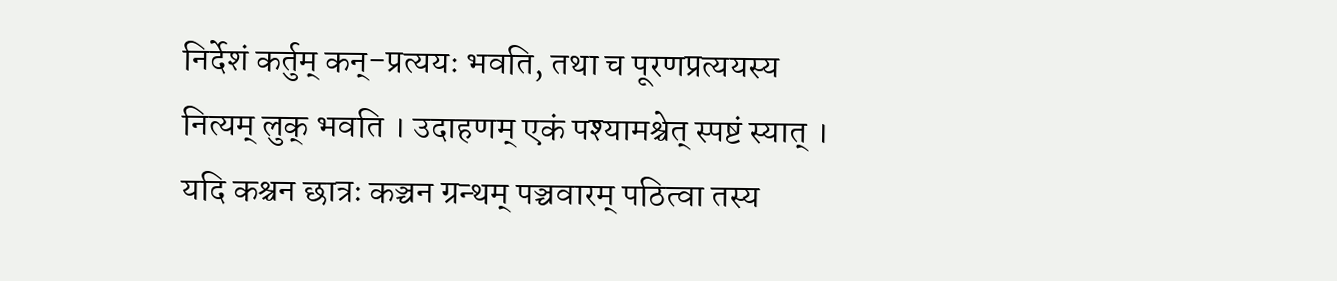निर्देशं कर्तुम् कन्-प्रत्ययः भवति, तथा च पूरणप्रत्ययस्य नित्यम् लुक् भवति । उदाहणम् एकं पश्यामश्चेत् स्पष्टं स्यात् । यदि कश्चन छात्रः कञ्चन ग्रन्थम् पञ्चवारम् पठित्वा तस्य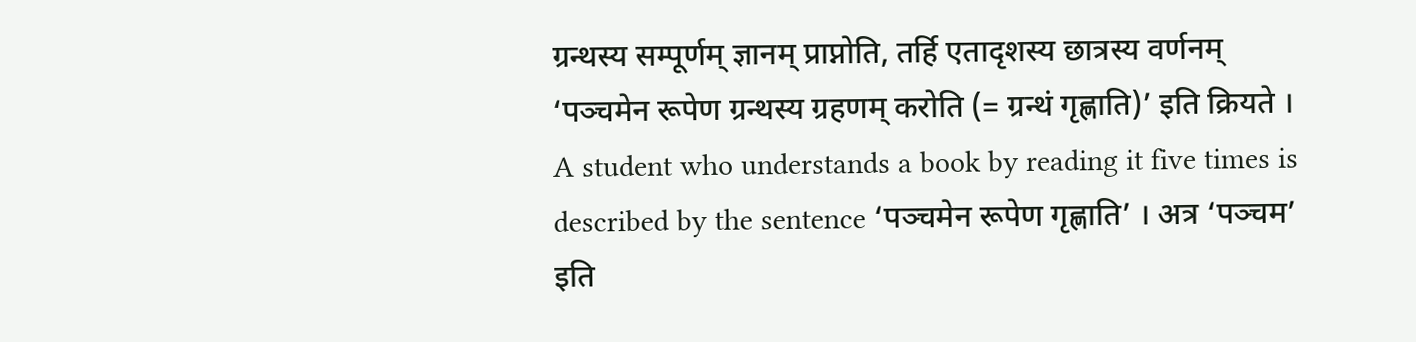ग्रन्थस्य सम्पूर्णम् ज्ञानम् प्राप्नोति, तर्हि एतादृशस्य छात्रस्य वर्णनम् ‘पञ्चमेन रूपेण ग्रन्थस्य ग्रहणम् करोति (= ग्रन्थं गृह्णाति)’ इति क्रियते । A student who understands a book by reading it five times is described by the sentence ‘पञ्चमेन रूपेण गृह्णाति’ । अत्र ‘पञ्चम’ इति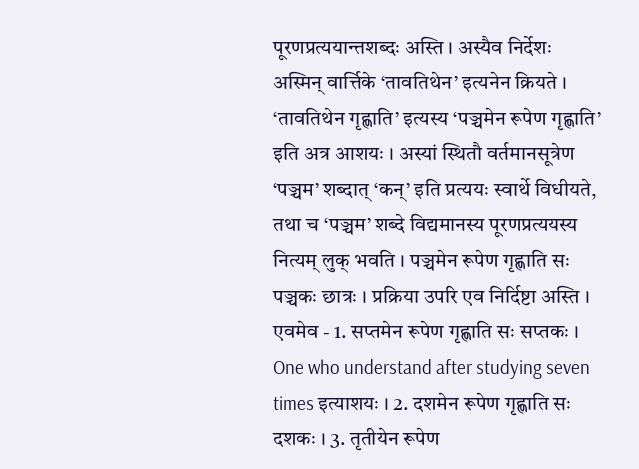पूरणप्रत्ययान्तशब्दः अस्ति । अस्यैव निर्देशः अस्मिन् वार्त्तिके ‘तावतिथेन’ इत्यनेन क्रियते । ‘तावतिथेन गृह्णाति’ इत्यस्य ‘पञ्चमेन रूपेण गृह्णाति’ इति अत्र आशयः । अस्यां स्थितौ वर्तमानसूत्रेण ‘पञ्चम’ शब्दात् ‘कन्’ इति प्रत्ययः स्वार्थे विधीयते, तथा च ‘पञ्चम’ शब्दे विद्यमानस्य पूरणप्रत्ययस्य नित्यम् लुक् भवति । पञ्चमेन रूपेण गृह्णाति सः पञ्चकः छात्रः । प्रक्रिया उपरि एव निर्दिष्टा अस्ति । एवमेव - 1. सप्तमेन रूपेण गृह्णाति सः सप्तकः । One who understand after studying seven times इत्याशयः । 2. दशमेन रूपेण गृह्णाति सः दशकः । 3. तृतीयेन रूपेण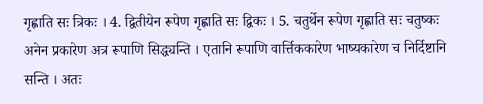गृह्णाति सः त्रिकः । 4. द्वितीयेन रूपेण गृह्णाति सः द्विकः । 5. चतुर्थेन रूपेण गृह्णाति सः चतुष्कः अनेन प्रकारेण अत्र रूपाणि सिद्ध्यन्ति । एतानि रूपाणि वार्त्तिककारेण भाष्यकारेण च निर्दिष्टानि सन्ति । अतः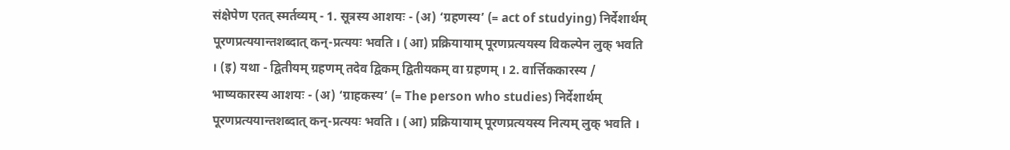संक्षेपेण एतत् स्मर्तव्यम् - 1. सूत्रस्य आशयः - (अ) ‘ग्रहणस्य’ (= act of studying) निर्देशार्थम् पूरणप्रत्ययान्तशब्दात् कन्-प्रत्ययः भवति । (आ) प्रक्रियायाम् पूरणप्रत्ययस्य विकल्पेन लुक् भवति । (इ) यथा - द्वितीयम् ग्रहणम् तदेव द्विकम् द्वितीयकम् वा ग्रहणम् । 2. वार्त्तिककारस्य / भाष्यकारस्य आशयः - (अ) ‘ग्राहकस्य’ (= The person who studies) निर्देशार्थम् पूरणप्रत्ययान्तशब्दात् कन्-प्रत्ययः भवति । (आ) प्रक्रियायाम् पूरणप्रत्ययस्य नित्यम् लुक् भवति ।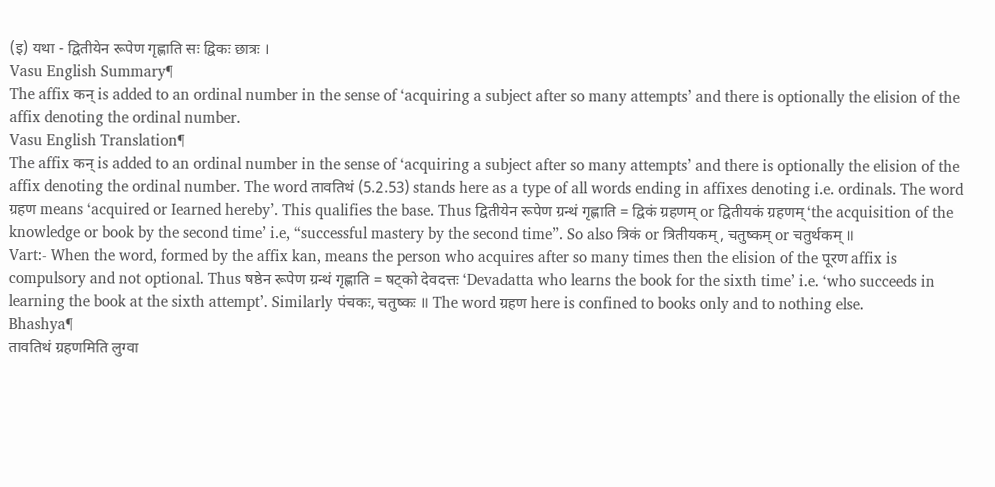(इ) यथा - द्वितीयेन रूपेण गृह्णाति सः द्विकः छात्रः ।
Vasu English Summary¶
The affix कन् is added to an ordinal number in the sense of ‘acquiring a subject after so many attempts’ and there is optionally the elision of the affix denoting the ordinal number.
Vasu English Translation¶
The affix कन् is added to an ordinal number in the sense of ‘acquiring a subject after so many attempts’ and there is optionally the elision of the affix denoting the ordinal number. The word तावतिथं (5.2.53) stands here as a type of all words ending in affixes denoting i.e. ordinals. The word ग्रहण means ‘acquired or Iearned hereby’. This qualifies the base. Thus द्वितीयेन रूपेण ग्रन्थं गृह्णाति = द्विकं ग्रहणम् or द्वितीयकं ग्रहणम् ‘the acquisition of the knowledge or book by the second time’ i.e, “successful mastery by the second time”. So also त्रिकं or त्रितीयकम्, चतुष्कम् or चतुर्थकम् ॥
Vart:- When the word, formed by the affix kan, means the person who acquires after so many times then the elision of the पूरण affix is compulsory and not optional. Thus षष्ठेन रूपेण ग्रन्थं गृह्णाति = षट्को देवदत्तः ‘Devadatta who learns the book for the sixth time’ i.e. ‘who succeeds in learning the book at the sixth attempt’. Similarly पंचकः, चतुष्कः ॥ The word ग्रहण here is confined to books only and to nothing else.
Bhashya¶
तावतिथं ग्रहणमिति लुग्वा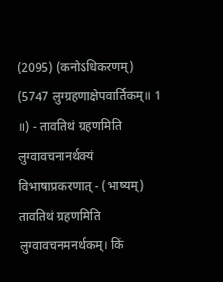(2095) (कनोऽधिकरणम्) (5747 लुग्ग्रहणाक्षेपवार्तिकम्॥ 1 ॥) - तावतिथं ग्रहणमिति लुग्वावचनानर्थक्यं विभाषाप्रकरणात् - (भाष्यम्) तावतिथं ग्रहणमिति लुग्वावचनमनर्थकम्। किं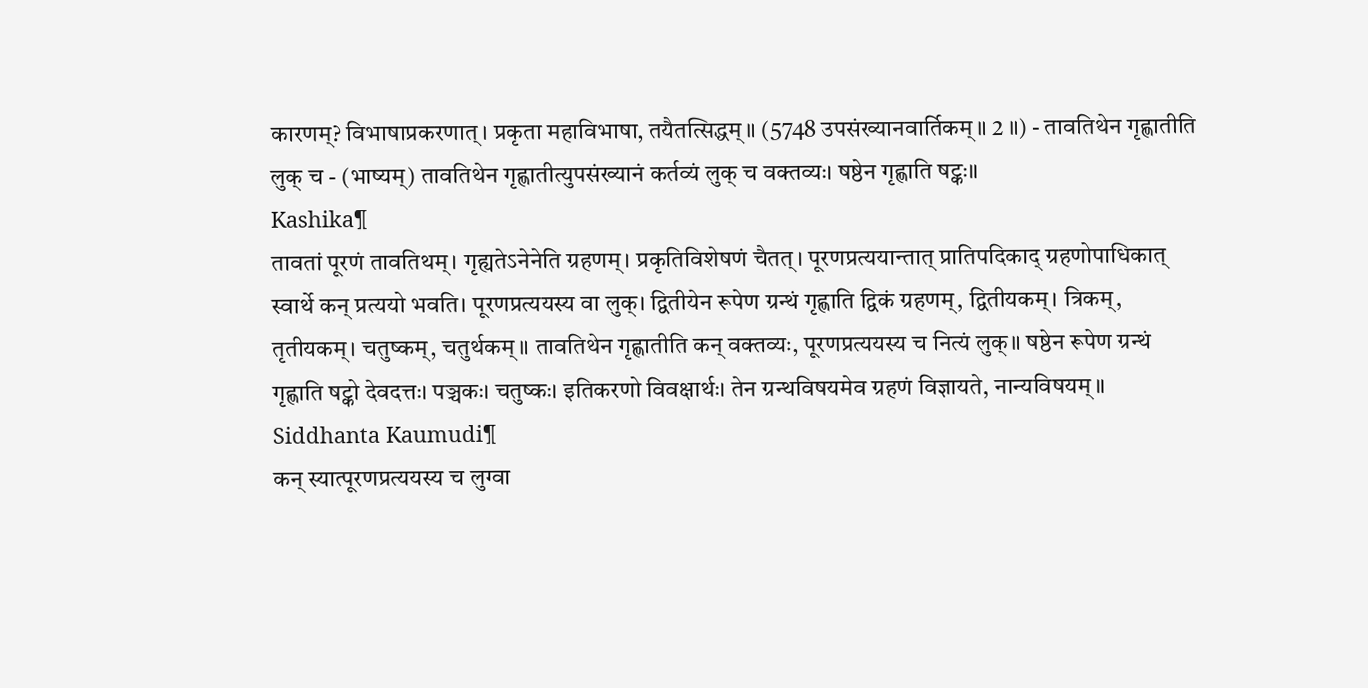कारणम्? विभाषाप्रकरणात्। प्रकृता महाविभाषा, तयैतत्सिद्धम्॥ (5748 उपसंख्यानवार्तिकम्॥ 2 ॥) - तावतिथेन गृह्णातीति लुक् च - (भाष्यम्) तावतिथेन गृह्णातीत्युपसंख्यानं कर्तव्यं लुक् च वक्तव्यः। षष्ठेन गृह्णाति षट्कः॥
Kashika¶
तावतां पूरणं तावतिथम्। गृह्यतेऽनेनेति ग्रहणम्। प्रकृतिविशेषणं चैतत्। पूरणप्रत्ययान्तात् प्रातिपदिकाद् ग्रहणोपाधिकात् स्वार्थे कन् प्रत्ययो भवति। पूरणप्रत्ययस्य वा लुक्। द्वितीयेन रूपेण ग्रन्थं गृह्णाति द्विकं ग्रहणम्, द्वितीयकम्। त्रिकम्, तृतीयकम्। चतुष्कम्, चतुर्थकम्॥ तावतिथेन गृह्णातीति कन् वक्तव्यः, पूरणप्रत्ययस्य च नित्यं लुक्॥ षष्ठेन रूपेण ग्रन्थं गृह्णाति षट्को देवदत्तः। पञ्चकः। चतुष्कः। इतिकरणो विवक्षार्थः। तेन ग्रन्थविषयमेव ग्रहणं विज्ञायते, नान्यविषयम्॥
Siddhanta Kaumudi¶
कन् स्यात्पूरणप्रत्ययस्य च लुग्वा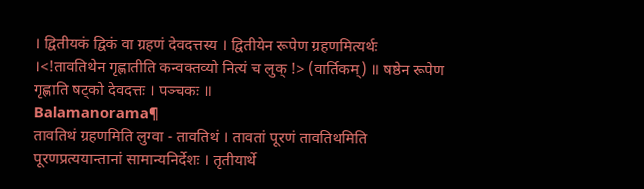। द्वितीयकं द्विकं वा ग्रहणं देवदत्तस्य । द्वितीयेन रूपेण ग्रहणमित्यर्थः ।<!तावतिथेन गृह्णातीति कन्वक्तव्यो नित्यं च लुक् !> (वार्तिकम्) ॥ षष्ठेन रूपेण गृह्णाति षट्को देवदत्तः । पञ्चकः ॥
Balamanorama¶
तावतिथं ग्रहणमिति लुग्वा - तावतिथं । तावतां पूरणं तावतिथमिति पूरणप्रत्ययान्तानां सामान्यनिर्देशः । तृतीयार्थे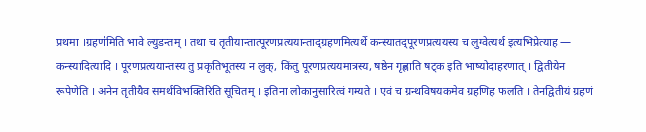प्रथमा ।ग्रहण॑मिति भावे ल्युडन्तम् । तथा च तृतीयान्तात्पूरणप्रत्ययान्ताद्ग्रहणमित्यर्थे कन्स्यातद्पूरणप्रत्ययस्य च लुग्वेत्यर्थ इत्यभिप्रेत्याह — कन्स्यादित्यादि । पूरणप्रत्ययान्तस्य तु प्रकृतिभूतस्य न लुक्, किंतु पूरणप्रत्ययमात्रस्य, षष्ठेन गृह्णाति षट्क इति भाष्योदाहरणात् । द्वितीयेन रूपेणेति । अनेन तृतीयैव समर्थविभक्तिरिति सूचितम् । इतिना लोकानुसारित्वं गम्यते । एवं च ग्रन्थविषयकमेव ग्रहणिह फलति । तेनद्वितीयं ग्रहणं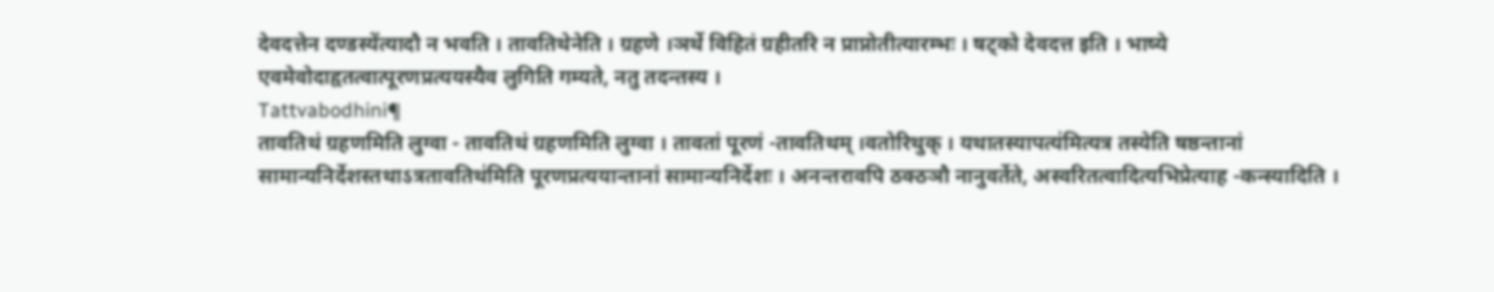देवदत्तेन दण्डस्ये॑त्यादौ न भवति । तावतिथेनेति । ग्रहणे ।ञर्थे विहितं ग्रहीतरि न प्राप्नोतीत्यारम्भः । षट्को देवदत्त इति । भाष्ये एवमेवोदाहृतत्वात्पूरणप्रत्ययस्यैव लुगिति गम्यते, नतु तदन्तस्य ।
Tattvabodhini¶
तावतिथं ग्रहणमिति लुग्वा - तावतिथं ग्रहणमिति लुग्वा । तावतां पूरणं -तावतिथम् ।वतोरिथुक् । यथातस्यापत्य॑मित्यत्र तस्येति षष्ठन्तानां सामान्यनिर्देशस्तथाऽत्रतावतिथ॑मिति पूरणप्रत्ययान्तानां सामान्यनिर्देशः । अनन्तरावपि ठक्ठञौ नानुवर्तेते, अस्वरितत्वादित्यभिप्रेत्याह -कन्स्यादिति ।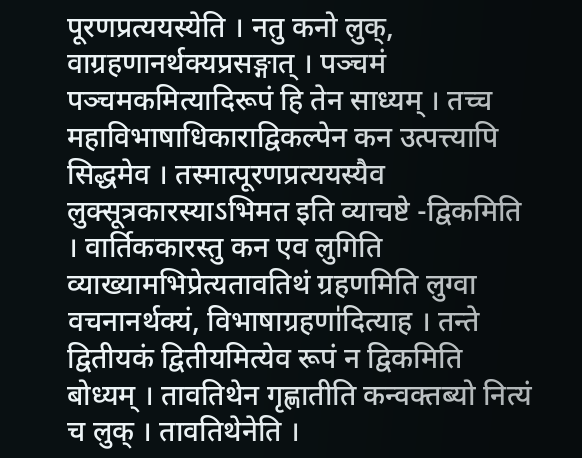पूरणप्रत्ययस्येति । नतु कनो लुक्, वाग्रहणानर्थक्यप्रसङ्गात् । पञ्चमं पञ्चमकमित्यादिरूपं हि तेन साध्यम् । तच्च महाविभाषाधिकाराद्विकल्पेन कन उत्पत्त्यापि सिद्धमेव । तस्मात्पूरणप्रत्ययस्यैव लुक्सूत्रकारस्याऽभिमत इति व्याचष्टे -द्विकमिति । वार्तिककारस्तु कन एव लुगिति व्याख्यामभिप्रेत्यतावतिथं ग्रहणमिति लुग्वा वचनानर्थक्यं, विभाषाग्रहणा॑दित्याह । तन्ते द्वितीयकं द्वितीयमित्येव रूपं न द्विकमिति बोध्यम् । तावतिथेन गृह्णातीति कन्वक्तब्यो नित्यं च लुक् । तावतिथेनेति ।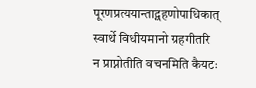पूरणप्रत्ययान्ताद्ग्रहणोपाधिकात् स्वार्थे विधीयमानो ग्रहगीतरि न प्राप्नोतीति वचनमिति कैयटः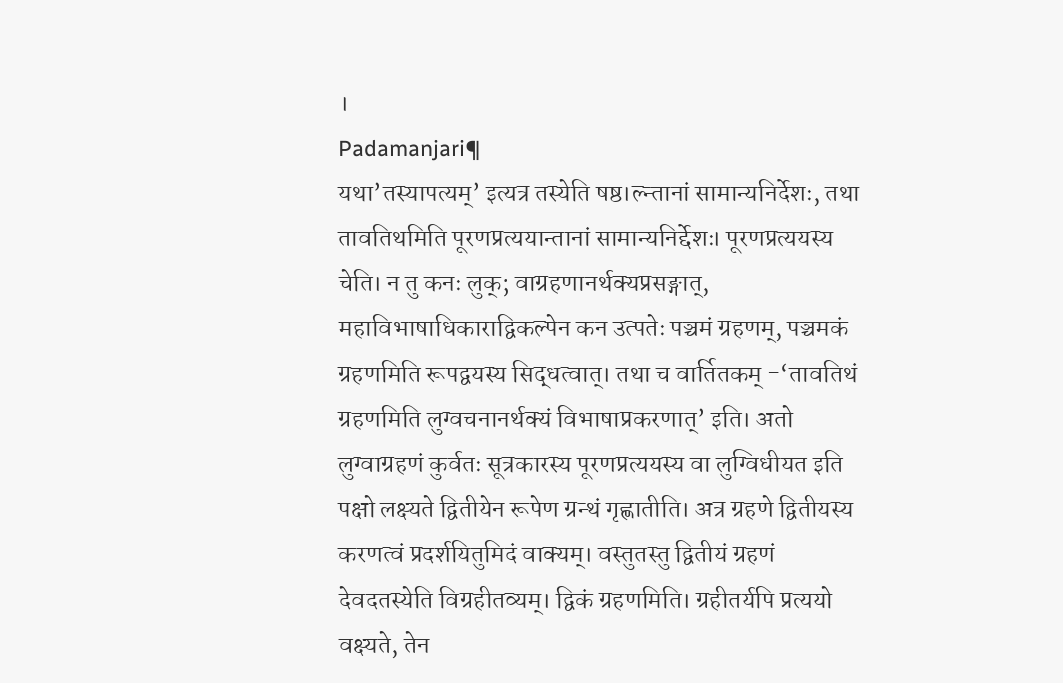।
Padamanjari¶
यथा’तस्यापत्यम्’ इत्यत्र तस्येति षष्ठ।ल्न्तानां सामान्यनिर्देशः, तथा तावतिथमिति पूरणप्रत्ययान्तानां सामान्यनिर्द्देशः। पूरणप्रत्ययस्य चेति। न तु कनः लुक्; वाग्रहणानर्थक्यप्रसङ्गात्, महाविभाषाधिकाराद्विकल्पेन कन उत्पतेः पञ्चमं ग्रहणम्, पञ्चमकं ग्रहणमिति रूपद्वयस्य सिद्धत्वात्। तथा च वार्तितकम् -‘तावतिथं ग्रहणमिति लुग्वचनानर्थक्यं विभाषाप्रकरणात्’ इति। अतो लुग्वाग्रहणं कुर्वतः सूत्रकारस्य पूरणप्रत्ययस्य वा लुग्विधीयत इति पक्षो लक्ष्यते द्वितीयेन रूपेण ग्रन्थं गृह्णातीति। अत्र ग्रहणे द्वितीयस्य करणत्वं प्रदर्शयितुमिदं वाक्यम्। वस्तुतस्तु द्वितीयं ग्रहणं देवदतस्येति विग्रहीतव्यम्। द्विकं ग्रहणमिति। ग्रहीतर्यपि प्रत्ययो वक्ष्यते, तेन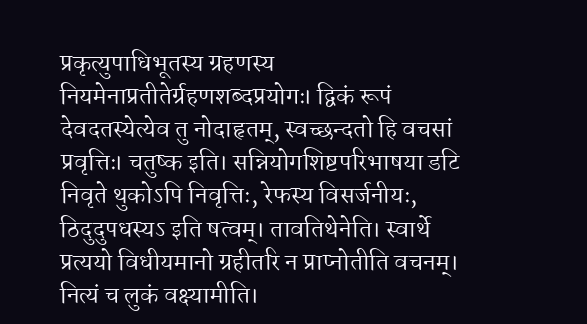प्रकृत्युपाधिभूतस्य ग्रहणस्य नियमेनाप्रतीतेर्ग्रहणशब्दप्रयोगः। द्विकं रूपं देवदतस्येत्येव तु नोदाहृतम्, स्वच्छन्दतो हि वचसां प्रवृत्तिः। चतुष्क इति। सन्नियोगशिष्टपरिभाषया डटि निवृते थुकोऽपि निवृत्तिः, रेफस्य विसर्जनीयः, ठिदुदुपधस्यऽ इति षत्वम्। तावतिथेनेति। स्वार्थे प्रत्ययो विधीयमानो ग्रहीतरि न प्राप्नोतीति वचनम्। नित्यं च लुकं वक्ष्यामीति।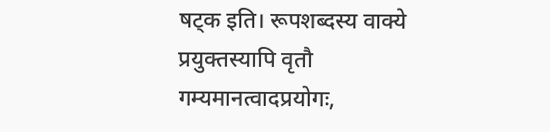षट्क इति। रूपशब्दस्य वाक्ये प्रयुक्तस्यापि वृतौ गम्यमानत्वादप्रयोगः,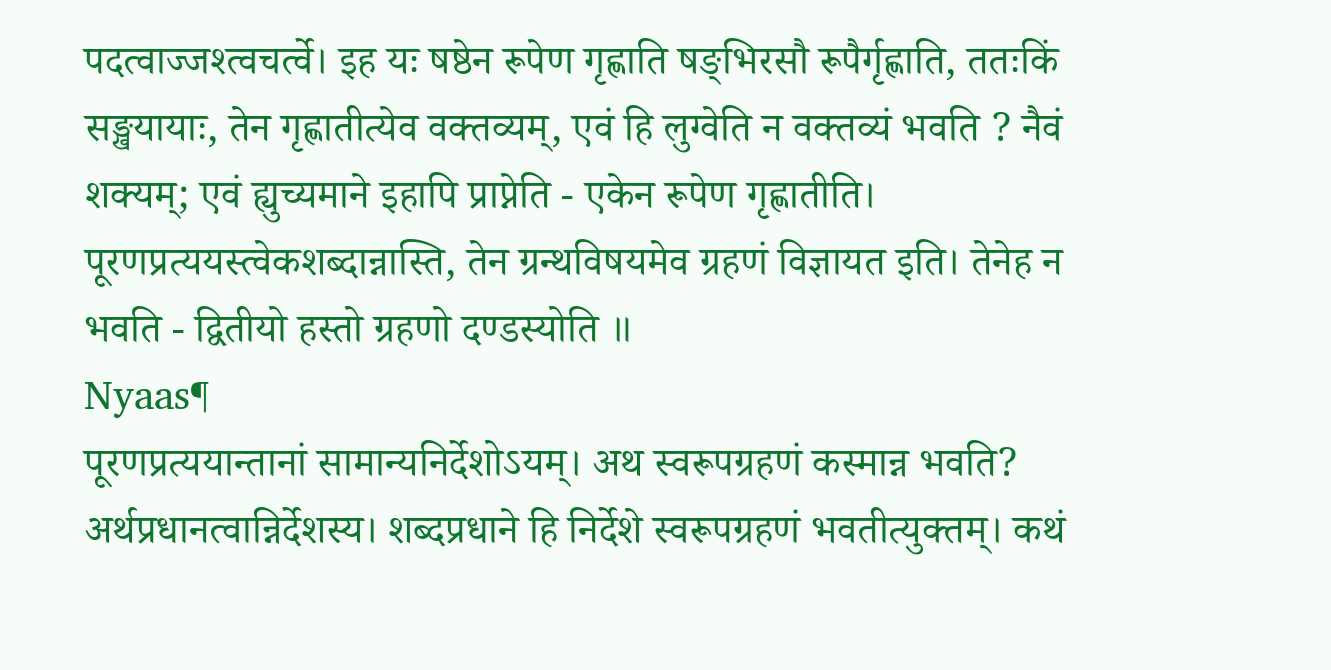पदत्वाज्जश्त्वचर्त्वे। इह यः षष्ठेन रूपेण गृह्णाति षङ्भिरसौ रूपैर्गृह्णाति, ततःकिं सङ्खयायाः, तेन गृह्णातीत्येव वक्तव्यम्, एवं हि लुग्वेति न वक्तव्यं भवति ? नैवं शक्यम्; एवं ह्युच्यमाने इहापि प्राप्नेति - एकेन रूपेण गृह्णातीति। पूरणप्रत्ययस्त्वेकशब्दान्नास्ति, तेन ग्रन्थविषयमेव ग्रहणं विज्ञायत इति। तेनेह न भवति - द्वितीयो हस्तो ग्रहणो दण्डस्योति ॥
Nyaas¶
पूरणप्रत्ययान्तानां सामान्यनिर्देशोऽयम्। अथ स्वरूपग्रहणं कस्मान्न भवति? अर्थप्रधानत्वान्निर्देशस्य। शब्दप्रधाने हि निर्देशे स्वरूपग्रहणं भवतीत्युक्तम्। कथं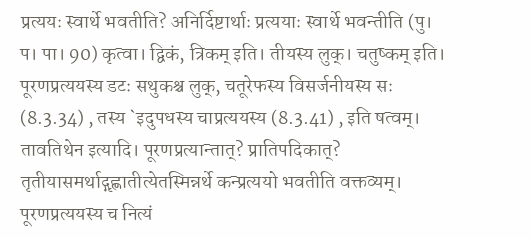प्रत्ययः स्वार्थे भवतीति? अनिर्दिष्टार्थाः प्रत्ययाः स्वार्थे भवन्तीति (पु। प। पा। 90) कृत्वा। द्विकं, त्रिकम् इति। तीयस्य लुक्। चतुष्कम् इति। पूरणप्रत्ययस्य डटः सथुकश्च लुक्, चतूरेफस्य विसर्जनीयस्य सः (8.3.34) , तस्य `इदुपधस्य चाप्रत्ययस्य (8.3.41) , इति षत्वम्। तावतिथेन इत्यादि। पूरणप्रत्यान्तात्? प्रातिपदिकात्? तृतीयासमर्थाद्गृह्णातीत्येतस्मिन्नर्थे कन्प्रत्ययो भवतीति वक्तव्यम्। पूरणप्रत्ययस्य च नित्यं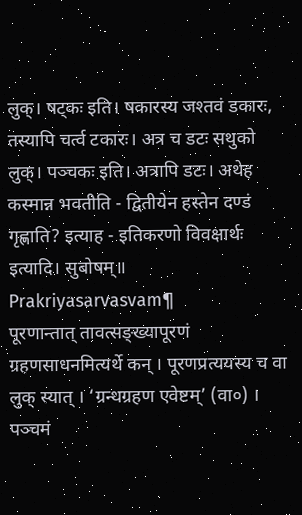लुक्। षट्कः इति। षकारस्य जश्तवं डकारः, तस्यापि चर्त्व टकारः। अत्र च डटः सथुको लुक्। पञ्चकः इति। अत्रापि डटः। अथेह कस्मान्न भवतीति - द्वितीयेन हस्तेन दण्डं गृह्णाति? इत्याह - इतिकरणो विवक्षार्थः इत्यादि। सुबोषम्॥
Prakriyasarvasvam¶
पूरणान्तात् तावत्सङ्ख्यापूरणं ग्रहणसाधनमित्यर्थे कन् । पूरणप्रत्ययस्य च वा लुक् स्यात् । ‘ग्रन्थग्रहण एवेष्टम्’ (वा०) । पञ्चमं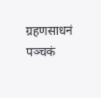ग्रहणसाधनं पञ्चकं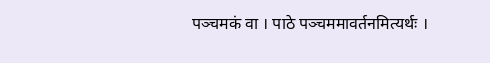पञ्चमकं वा । पाठे पञ्चममावर्तनमित्यर्थः ।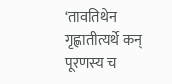‘तावतिथेन गृह्णातीत्यर्थे कन् पूरणस्य च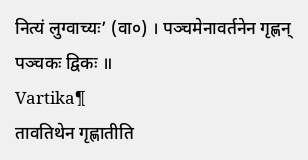नित्यं लुग्वाच्यः’ (वा०) । पञ्चमेनावर्तनेन गृह्णन् पञ्चकः द्विकः ॥
Vartika¶
तावतिथेन गृह्णातीति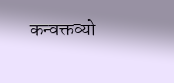कन्वक्तव्यो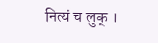नित्यं च लुक् ।